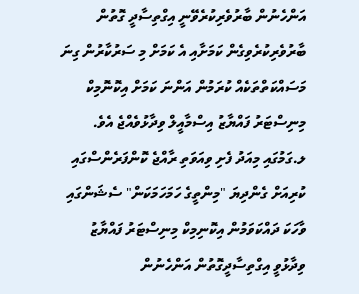އަންހެނުން ބާރުވެރިކުރެވޭނީ އިގްތިސާދީ ގޮތުން ބާރުވެރިކުރެވިގެން ކަމަށާއި އެ ކަމަށް މި ސަރުކާރުން ގިނަ މަސައްކަތްތަކެއް ކުރަމުން އަންނަ ކަމަށް އިކޮނޮމިކް މިނިސްޓަރު ފައްޔާޒު އިސްމާއީލް ވިދާޅުވެއްޖެ އެވެ.
ލ.ގަމުގައި މިއަދު ފެށި ވިއަވަތި ރާއްޖެ ކޮންފަރެންސްގައި ކުރިއަށް ގެންދިޔަ "މިންތީގެ ހަމަހަމަކަން" ސެޝަންގައި ވާހަކަ ދައްކަވަމުން އިކޮނިމިކް މިނިސްޓަރު ފައްޔާޒު ވިދާޅުވީ އިގްތިސާދީގޮތުން އަންހެނުން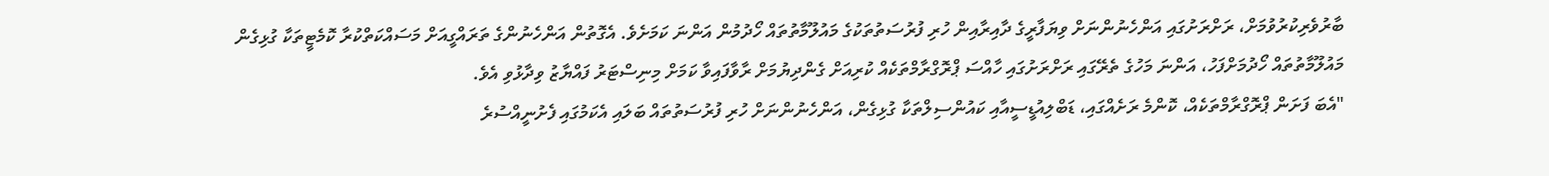ބާރުވެރިކުރުވުމަށް، ރަށްރަށުގައި އަންހެނުންނަށް ވިޔަފާރީގެ ދާއިރާއިން ހުރި ފުރުސަތުތަކުގެ މައުލޫމާތުތައް ހޯދުމުން އަންނަ ކަމަށެވެ. އެގޮތުން އަންހެނުންގެ ތަރައްގީއަށް މަސައްކަތްކުރާ ކޮމެޓީތަކާ ގުޅިގެން މައުލޫމާތުތައް ހޯދުމަށްފަހު، އަންނަ މަހުގެ ތެރޭގައި ރަށްރަށުގައި ހާއްސަ ޕްރޮގްރާމްތަކެއް ކުރިއަށް ގެންދިޔުމަށް ރާވާފައިވާ ކަމަށް މިނިސްޓަރު ފައްޔާޒު ވިދާޅުވި އެވެ.
"އެބަ ފަށަން ޕްރޮގްރާމްތަކެއް، ކޮންމެ ރަށެއްގައި، ޑަބްލިއުޑީސީއާއި ކައުންސިލްތަކާ ގުޅިގެން، އަންހެނުންނަށް ހުރި ފުރުސަތުތައް ބަލައި އެކަމުގައި ފެށުނީއްސުރެ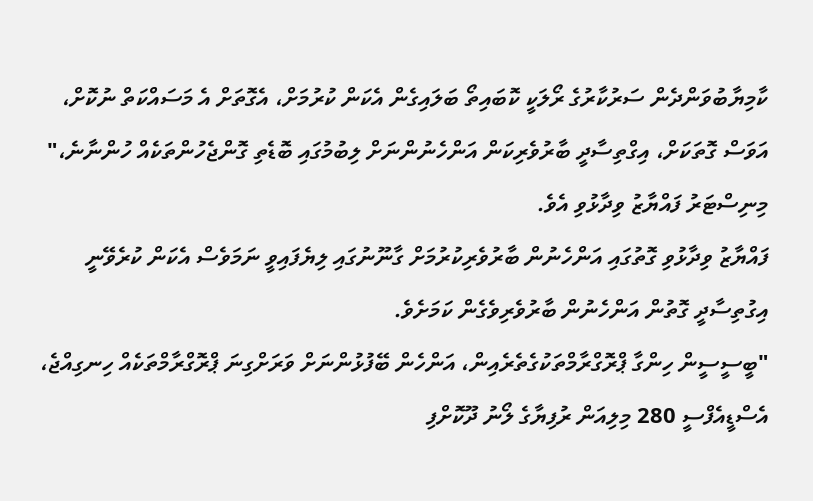ކާމިޔާބުވަންދެން ސަރުކާރުގެ ރޯލަކީ ކޮބައިތޯ ބަލައިގެން އެކަން ކުރުމަށް، އެގޮތަށް އެ މަސައްކަތް ނުކޮށް، އަވަސް ގޮތަކަށް، އިގްތިސާދީ ބާރުވެރިކަން އަންހެނުންނަށް ލިބުމުގައި ބޮޑެތި ގޮންޖެހުންތަކެއް ހުންނާނެ،" މިނިސްޓަރު ފައްޔާޒު ވިދާޅުވި އެވެ.
ފައްޔާޒު ވިދާޅުވި ގޮތުގައި އަންހެނުން ބާރުވެރިކުރުމަށް ގާނޫނުގައި ލިޔެފައިވީ ނަމަވެސް އެކަން ކުރެވޭނީ އިގުތިސާދީ ގޮތުން އަންހެނުން ބާރުވެރިވެގެން ކަމަށެވެ.
"ބީސީސީން ހިންގާ ޕްރޮގްރާމްތަކުގެތެރެއިން، އަންހެން ބޭފުޅުންނަށް ވަރަށްގިނަ ޕްރޮގްރާމްތަކެއް ހިނގިއްޖެ، އެސްޑީއެފްސީ 280 މިލިއަން ރުފިޔާގެ ލޯނު ދޫކޮށްފި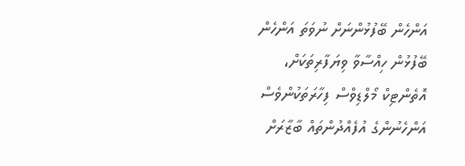އަންހެން ބޭފުޅުންނަށް ނުވަތަ އަންހެން ބޭފުޅުން ހިއްސާވާ ވިޔަފާރިތަކަށް، އޮތެންޓިކް މޯލްޑިވްސް ފިހާރަތަކުންވެސް އަންހެނުންގެ އުފެއްދުންތައް ބާޒާރަށް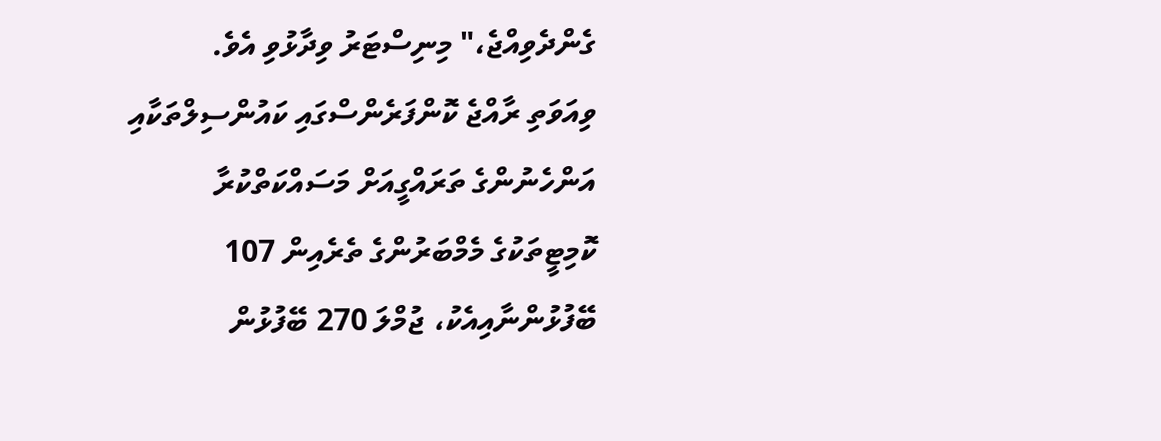ގެންދެވިއްޖެ،" މިނިސްޓަރު ވިދާޅުވި އެވެ.
ވިއަވަތި ރާއްޖެ ކޮންފަރެންސްގައި ކައުންސިލްތަކާއި އަންހެނުންގެ ތަރައްގީއަށް މަސައްކަތްކުރާ ކޮމިޓީތަކުގެ މެމްބަރުންގެ ތެރެއިން 107 ބޭފުޅުންނާއިއެކު، ޖުމްލަ 270 ބޭފުޅުން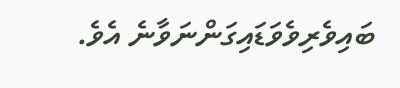ބައިވެރިވެވަޑައިގަންނަވާނެ އެވެ.